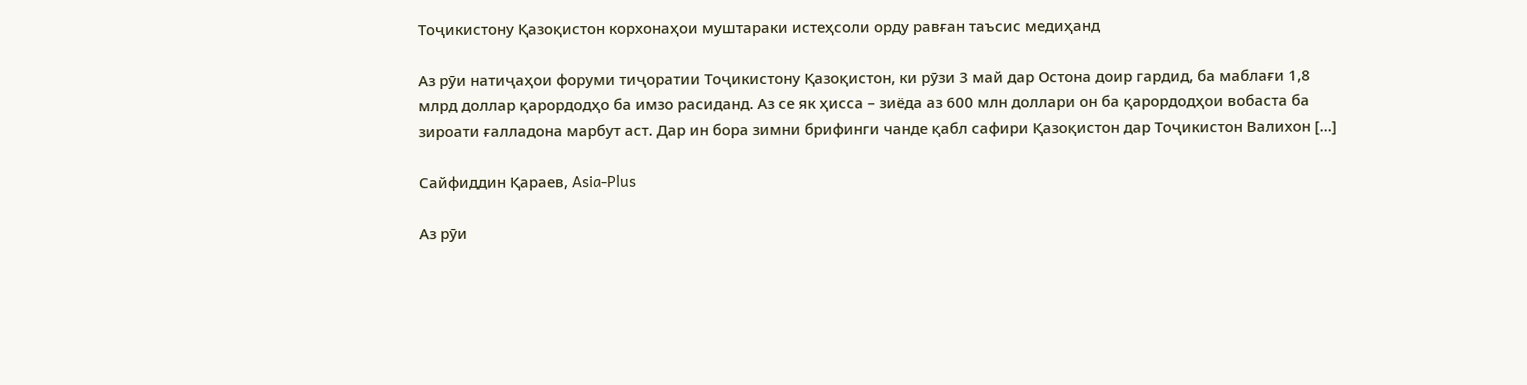Тоҷикистону Қазоқистон корхонаҳои муштараки истеҳсоли орду равған таъсис медиҳанд

Аз рӯи натиҷаҳои форуми тиҷоратии Тоҷикистону Қазоқистон, ки рӯзи 3 май дар Остона доир гардид, ба маблағи 1,8 млрд доллар қарордодҳо ба имзо расиданд. Аз се як ҳисса – зиёда аз 600 млн доллари он ба қарордодҳои вобаста ба зироати ғалладона марбут аст. Дар ин бора зимни брифинги чанде қабл сафири Қазоқистон дар Тоҷикистон Валихон […]

Сайфиддин Қараев, Asia-Plus

Аз рӯи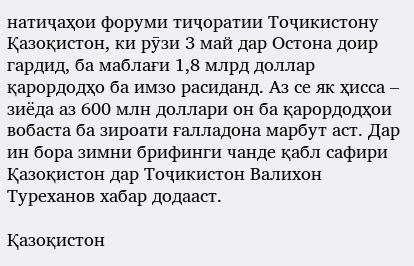натиҷаҳои форуми тиҷоратии Тоҷикистону Қазоқистон, ки рӯзи 3 май дар Остона доир гардид, ба маблағи 1,8 млрд доллар қарордодҳо ба имзо расиданд. Аз се як ҳисса – зиёда аз 600 млн доллари он ба қарордодҳои вобаста ба зироати ғалладона марбут аст. Дар ин бора зимни брифинги чанде қабл сафири Қазоқистон дар Тоҷикистон Валихон Туреханов хабар додааст.

Қазоқистон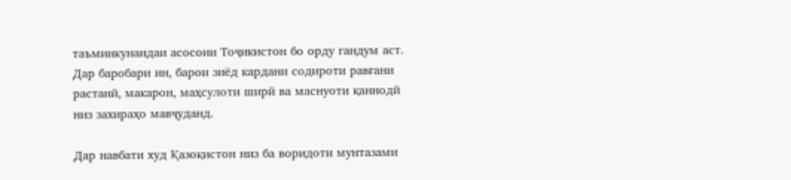таъминкунандаи асосоии Тоҷикистон бо орду гандум аст. Дар баробари ин, барои зиёд кардани содироти равғани растанӣ, макарон, маҳсулоти ширӣ ва маснуоти қаннодӣ низ захираҳо мавҷуданд.

Дар навбати худ Қазоқистон низ ба воридоти мунтазами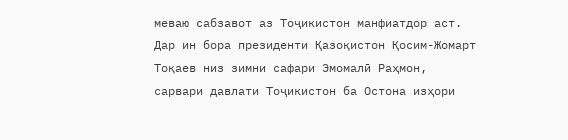меваю сабзавот аз Тоҷикистон манфиатдор аст. Дар ин бора президенти Қазоқистон Қосим-Жомарт Тоқаев низ зимни сафари Эмомалӣ Раҳмон, сарвари давлати Тоҷикистон ба Остона изҳори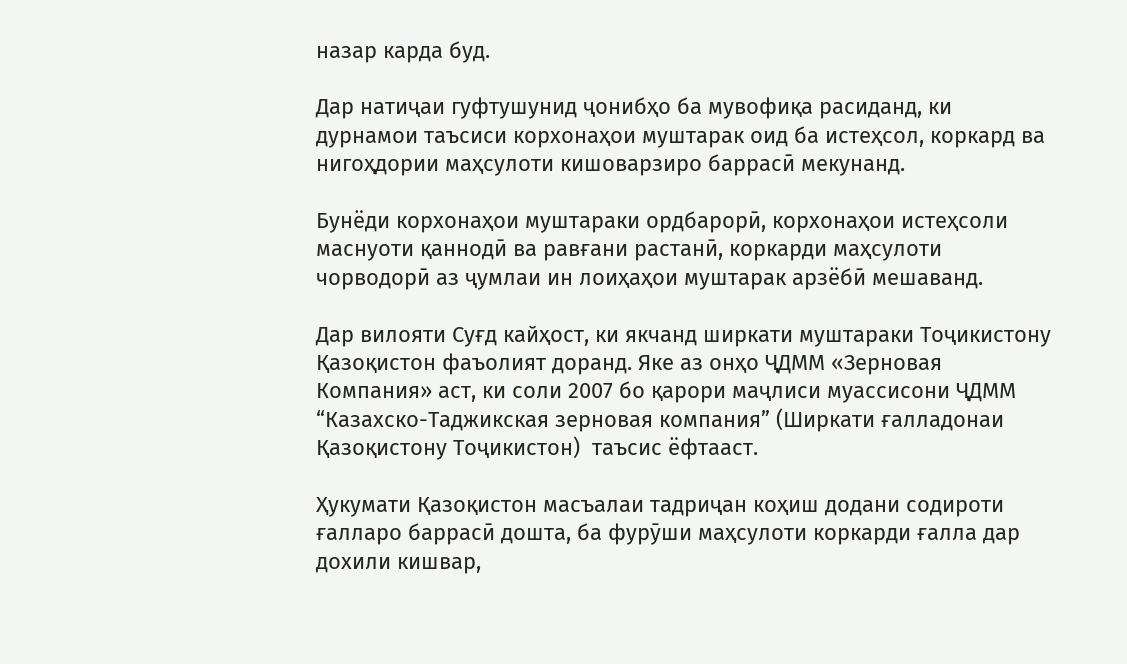назар карда буд.

Дар натиҷаи гуфтушунид ҷонибҳо ба мувофиқа расиданд, ки дурнамои таъсиси корхонаҳои муштарак оид ба истеҳсол, коркард ва нигоҳдории маҳсулоти кишоварзиро баррасӣ мекунанд.

Бунёди корхонаҳои муштараки ордбарорӣ, корхонаҳои истеҳсоли маснуоти қаннодӣ ва равғани растанӣ, коркарди маҳсулоти чорводорӣ аз ҷумлаи ин лоиҳаҳои муштарак арзёбӣ мешаванд.

Дар вилояти Суғд кайҳост, ки якчанд ширкати муштараки Тоҷикистону Қазоқистон фаъолият доранд. Яке аз онҳо ҶДММ «Зерновая Компания» аст, ки соли 2007 бо қарори маҷлиси муассисони ҶДММ “Казахско-Таджикская зерновая компания” (Ширкати ғалладонаи Қазоқистону Тоҷикистон)  таъсис ёфтааст.

Ҳукумати Қазоқистон масъалаи тадриҷан коҳиш додани содироти ғалларо баррасӣ дошта, ба фурӯши маҳсулоти коркарди ғалла дар дохили кишвар,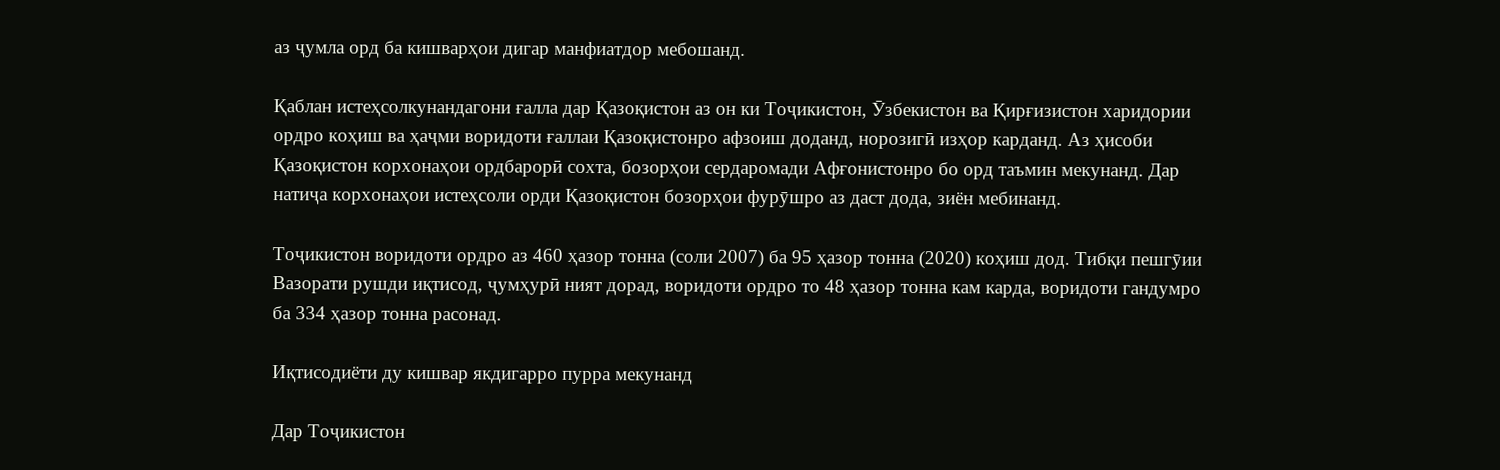аз ҷумла орд ба кишварҳои дигар манфиатдор мебошанд.

Қаблан истеҳсолкунандагони ғалла дар Қазоқистон аз он ки Тоҷикистон, Ӯзбекистон ва Қирғизистон харидории ордро коҳиш ва ҳаҷми воридоти ғаллаи Қазоқистонро афзоиш доданд, норозигӣ изҳор карданд. Аз ҳисоби Қазоқистон корхонаҳои ордбарорӣ сохта, бозорҳои сердаромади Афғонистонро бо орд таъмин мекунанд. Дар натиҷа корхонаҳои истеҳсоли орди Қазоқистон бозорҳои фурӯшро аз даст дода, зиён мебинанд.

Тоҷикистон воридоти ордро аз 460 ҳазор тонна (соли 2007) ба 95 ҳазор тонна (2020) коҳиш дод. Тибқи пешгӯии Вазорати рушди иқтисод, ҷумҳурӣ ният дорад, воридоти ордро то 48 ҳазор тонна кам карда, воридоти гандумро ба 334 ҳазор тонна расонад.

Иқтисодиёти ду кишвар якдигарро пурра мекунанд

Дар Тоҷикистон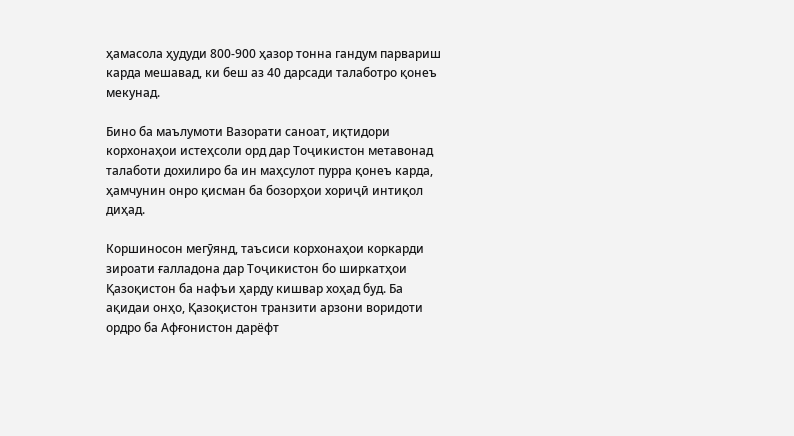ҳамасола ҳудуди 800-900 ҳазор тонна гандум парвариш карда мешавад, ки беш аз 40 дарсади талаботро қонеъ мекунад.

Бино ба маълумоти Вазорати саноат, иқтидори корхонаҳои истеҳсоли орд дар Тоҷикистон метавонад талаботи дохилиро ба ин маҳсулот пурра қонеъ карда, ҳамчунин онро қисман ба бозорҳои хориҷӣ интиқол диҳад.

Коршиносон мегӯянд, таъсиси корхонаҳои коркарди зироати ғалладона дар Тоҷикистон бо ширкатҳои Қазоқистон ба нафъи ҳарду кишвар хоҳад буд. Ба ақидаи онҳо, Қазоқистон транзити арзони воридоти ордро ба Афғонистон дарёфт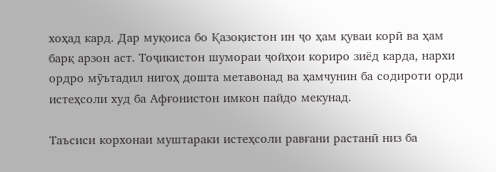хоҳад кард. Дар муқоиса бо Қазоқистон ин ҷо ҳам қуваи корӣ ва ҳам барқ арзон аст. Тоҷикистон шумораи ҷойҳои кориро зиёд карда, нархи ордро мӯътадил нигоҳ дошта метавонад ва ҳамчунин ба содироти орди истеҳсоли худ ба Афғонистон имкон пайдо мекунад.

Таъсиси корхонаи муштараки истеҳсоли равғани растанӣ низ ба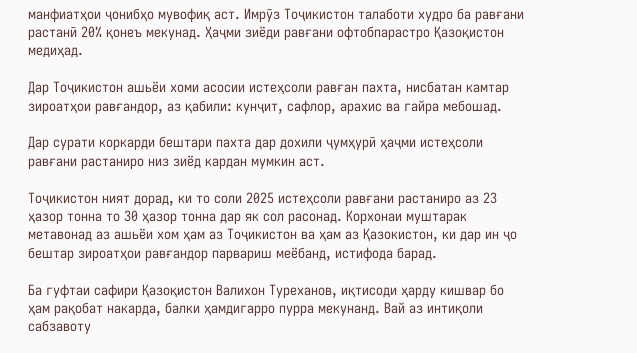манфиатҳои ҷонибҳо мувофиқ аст. Имрӯз Тоҷикистон талаботи худро ба равғани растанӣ 20% қонеъ мекунад. Ҳаҷми зиёди равғани офтобпарастро Қазоқистон медиҳад.

Дар Тоҷикистон ашьёи хоми асосии истеҳсоли равған пахта, нисбатан камтар зироатҳои равғандор, аз қабили: кунҷит, сафлор, арахис ва гайра мебошад.

Дар сурати коркарди бештари пахта дар дохили ҷумҳурӣ ҳаҷми истеҳсоли равғани растаниро низ зиёд кардан мумкин аст.

Тоҷикистон ният дорад, ки то соли 2025 истеҳсоли равғани растаниро аз 23 ҳазор тонна то 30 ҳазор тонна дар як сол расонад. Корхонаи муштарак метавонад аз ашьёи хом ҳам аз Тоҷикистон ва ҳам аз Қазокистон, ки дар ин ҷо бештар зироатҳои равғандор парвариш меёбанд, истифода барад.

Ба гуфтаи сафири Қазоқистон Валихон Туреханов, иқтисоди ҳарду кишвар бо ҳам рақобат накарда, балки ҳамдигарро пурра мекунанд. Вай аз интиқоли сабзавоту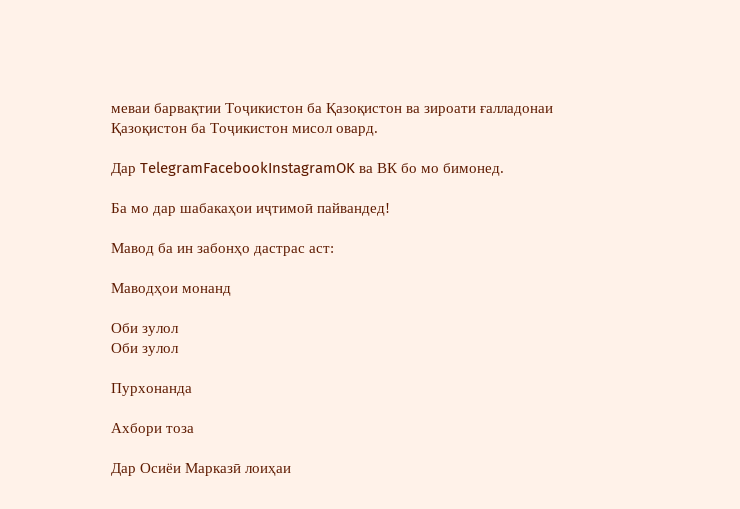меваи барвақтии Тоҷикистон ба Қазоқистон ва зироати ғалладонаи Қазоқистон ба Тоҷикистон мисол овард.

Дар TelegramFacebookInstagramOK ва ВК бо мо бимонед.

Ба мо дар шабакаҳои иҷтимоӣ пайвандед!

Мавод ба ин забонҳо дастрас аст:

Маводҳои монанд

Оби зулол
Оби зулол

Пурхонанда

Ахбори тоза

Дар Осиёи Марказӣ лоиҳаи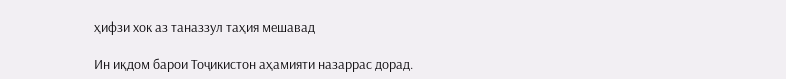ҳифзи хок аз таназзул таҳия мешавад

Ин иқдом барои Тоҷикистон аҳамияти назаррас дорад.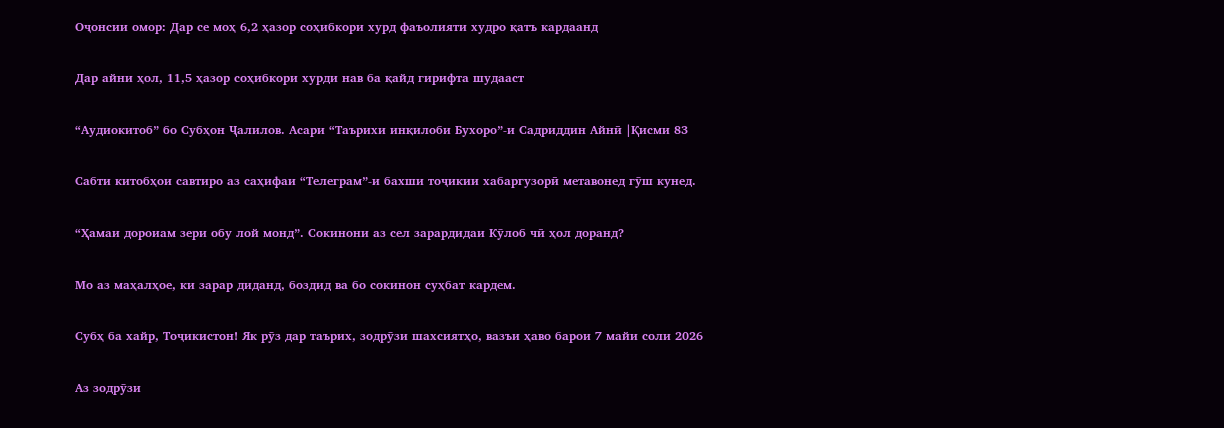Оҷонсии омор: Дар се моҳ 6,2 ҳазор соҳибкори хурд фаъолияти худро қатъ кардаанд

Дар айни ҳол, 11,5 ҳазор соҳибкори хурди нав ба қайд гирифта шудааст

“Аудиокитоб” бо Субҳон Ҷалилов. Асари “Таърихи инқилоби Бухоро”-и Садриддин Айнӣ |Қисми 83

Cабти китобҳои савтиро аз саҳифаи “Телеграм”-и бахши тоҷикии хабаргузорӣ метавонед гӯш кунед.

“Ҳамаи дороиам зери обу лой монд”. Сокинони аз сел зарардидаи Кӯлоб чӣ ҳол доранд?

Мо аз маҳалҳое, ки зарар диданд, боздид ва бо сокинон суҳбат кардем.

Субҳ ба хайр, Тоҷикистон! Як рӯз дар таърих, зодрӯзи шахсиятҳо, вазъи ҳаво барои 7 майи соли 2026

Аз зодрӯзи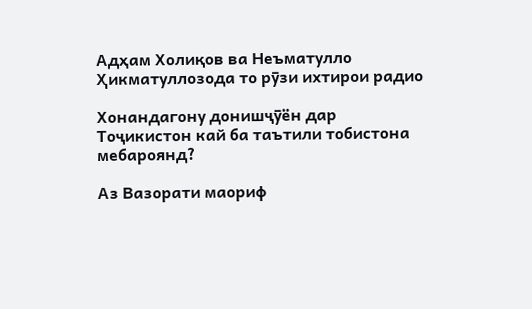Адҳам Холиқов ва Неъматулло Ҳикматуллозода то рӯзи ихтирои радио

Хонандагону донишҷӯён дар Тоҷикистон кай ба таътили тобистона мебароянд?

Аз Вазорати маориф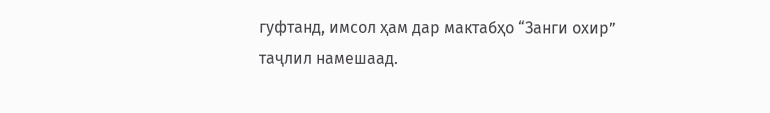гуфтанд, имсол ҳам дар мактабҳо “Занги охир” таҷлил намешаад.